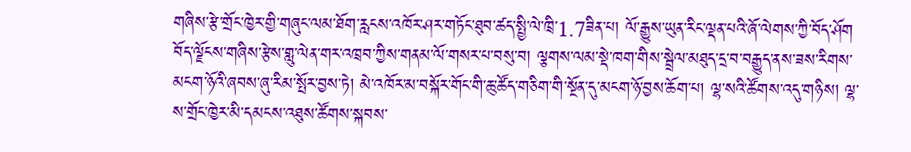གཞིས་རྩེ་གྲོང་ཁྱེར་གྱི་གཞུང་ལམ་ཐོག་རླངས་འཁོར་ཤར་གཏོང་ཐུབ་ཚད་སྤྱི་ལེ་ཁྲི་1.7ཟིན་པ། ལོ་རྒྱུས་ཡུན་རིང་ལྡན་པའི་ཞོ་ལེགས་ཀྱི་བོད་ཤོག བོད་ལྗོངས་གཞིས་རྩེས་གླུ་ལེན་གར་འཁྲབ་ཀྱིས་གནམ་ལོ་གསར་པ་བསུ་བ། ལྕགས་ལམ་སྡེ་ཁག་གིས་སྦྲེལ་མཐུད་དྲ་བ་བརྒྱུད་ནས་ཟས་རིགས་མངག་ཉོའི་ཞབས་ཞུ་རིམ་སྤོར་བྱས་ཏེ། མེ་འཁོར་མ་བསྐོར་གོང་གི་ཆུ་ཚོད་གཅིག་གི་སྔོན་དུ་མངག་ཉོ་བྱས་ཆོག་པ། ལྷ་སའི་ཚོགས་འདུ་གཉིས། ལྷ་ས་གྲོང་ཁྱེར་མི་དམངས་འཐུས་ཚོགས་སྐབས་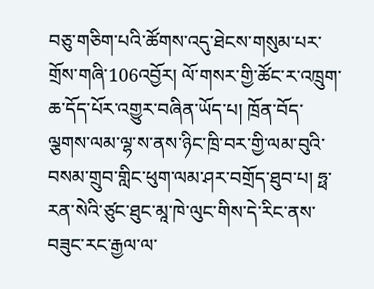བཅུ་གཅིག་པའི་ཚོགས་འདུ་ཐེངས་གསུམ་པར་གྲོས་གཞི་106འབྱོར། ལོ་གསར་གྱི་ཚོང་ར་འཁྲུག་ཆ་དོད་པོར་འགྱུར་བཞིན་ཡོད་པ། ཁྲོན་བོད་ལྕགས་ལམ་ལྷ་ས་ནས་ཉིང་ཁྲི་བར་གྱི་ལམ་བུའི་བསམ་གྲུབ་གླིང་ཕུག་ལམ་ཤར་བགྲོད་ཐུབ་པ། ཧྥ་རན་སེའི་ཙུང་ཐུང་མཱ་ཁེ་ལུང་གིས་དེ་རིང་ནས་བཟུང་རང་རྒྱལ་ལ་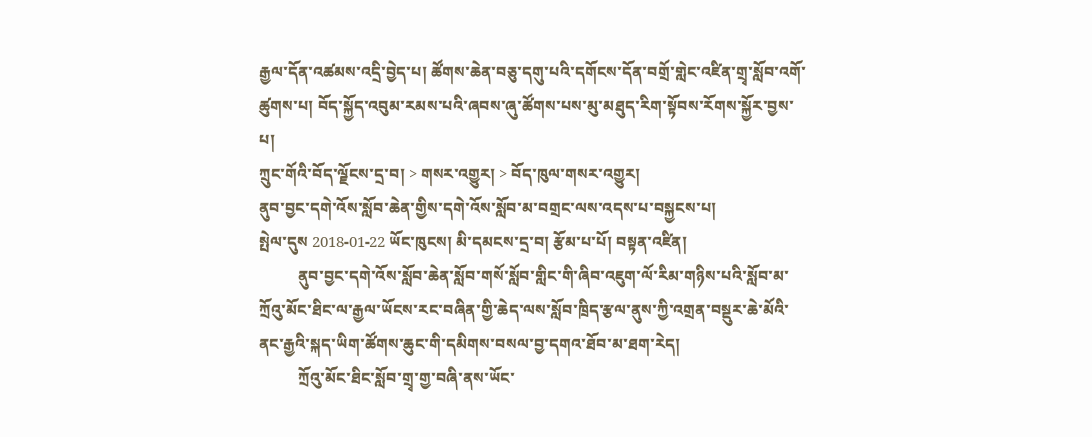རྒྱལ་དོན་འཚམས་འདྲི་བྱེད་པ། ཚོགས་ཆེན་བཅུ་དགུ་པའི་དགོངས་དོན་བགྲོ་གླེང་འཛིན་གྲྭ་སློབ་འགོ་ཚུགས་པ། བོད་སྐྱོད་འབུམ་རམས་པའི་ཞབས་ཞུ་ཚོགས་པས་མུ་མཐུད་རིག་སྟོབས་རོགས་སྐྱོར་བྱས་པ།
ཀྲུང་གོའི་བོད་ལྗོངས་དྲ་བ། > གསར་འགྱུར། > བོད་ཁུལ་གསར་འགྱུར།
ནུབ་བྱང་དགེ་འོས་སློབ་ཆེན་གྱིས་དགེ་འོས་སློབ་མ་བགྲང་ལས་འདས་པ་བསྐྱངས་པ།
སྤེལ་དུས 2018-01-22 ཡོང་ཁུངས། མི་དམངས་དྲ་བ། རྩོམ་པ་པོ། བསྟན་འཛིན།
          ནུབ་བྱང་དགེ་འོས་སློབ་ཆེན་སློབ་གསོ་སློབ་གླིང་གི་ཞིབ་འཇུག་ལོ་རིམ་གཉིས་པའི་སློབ་མ་ཀྲོའུ་མོང་ཐིང་ལ་རྒྱལ་ཡོངས་རང་བཞིན་གྱི་ཆེད་ལས་སློབ་ཁྲིད་རྩལ་ནུས་ཀྱི་འགྲན་བསྡུར་ཆེ་མོའི་ནང་རྒྱའི་སྐད་ཡིག་ཚོགས་ཆུང་གི་དམིགས་བསལ་བྱ་དགའ་ཐོབ་མ་ཐག་རེད།
          ཀྲོའུ་མོང་ཐིང་སློབ་གྲྭ་གྱ་བཞི་ནས་ཡོང་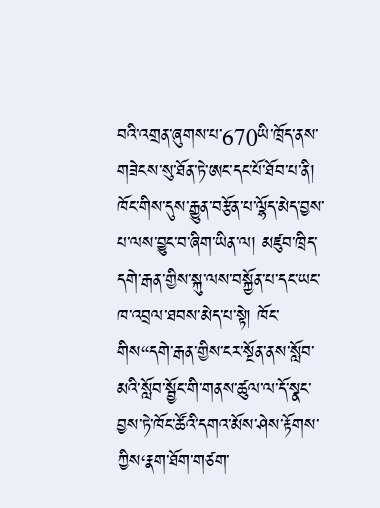བའི་འགྲན་ཞུགས་པ་670ཡི་ཁྲོད་ནས་གཟེངས་སུ་ཐོན་ཏེ་ཨང་དང་པོ་ཐོབ་པ་ནི། ཁོང་གིས་དུས་རྒྱུན་བརྩོན་པ་ལྷོད་མེད་བྱས་པ་ལས་བྱུང་བ་ཞིག་ཡིན་ལ། མཛུབ་ཁྲིད་དགེ་རྒན་གྱིས་སྐུ་ལས་བསྐྱོན་པ་དང་ཡང་ཁ་འབྲལ་ཐབས་མེད་པ་སྟེ། ཁོང་གིས“དགེ་རྒན་གྱིས་ངར་སྔོན་ནས་སློབ་མའི་སློབ་སྦྱོང་གི་གནས་ཚུལ་ལ་དོ་སྣང་བྱས་ཏེ་ཁོང་ཚོའི་དགའ་མོས་ཤེས་རྟོགས་ཀྱིས‘རྣག་ཐོག་གཙག་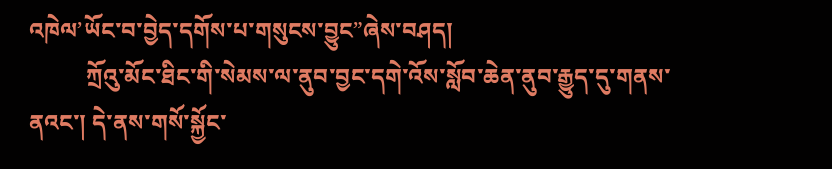འཁེལ’ཡོང་བ་བྱེད་དགོས་པ་གསུངས་བྱུང”ཞེས་བཤད།
          ཀྲོའུ་མོང་ཐིང་གི་སེམས་ལ་ནུབ་བྱང་དགེ་འོས་སློབ་ཆེན་ནུབ་རྒྱུད་དུ་གནས་ནའང་། དེ་ནས་གསོ་སྐྱོང་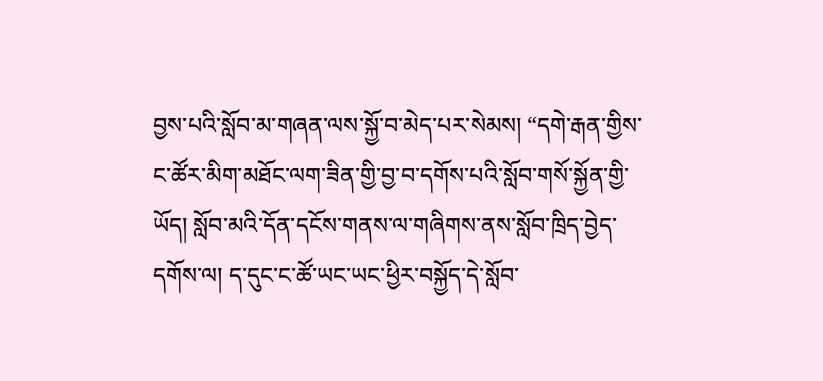བྱས་པའི་སློབ་མ་གཞན་ལས་སྐྱོ་བ་མེད་པར་སེམས། “དགེ་རྒན་གྱིས་ང་ཚོར་མིག་མཐོང་ལག་ཟིན་གྱི་བྱ་བ་དགོས་པའི་སློབ་གསོ་སྐྱོན་གྱི་ཡོད། སློབ་མའི་དོན་དངོས་གནས་ལ་གཞིགས་ནས་སློབ་ཁྲིད་བྱེད་དགོས་ལ། ད་དུང་ང་ཚོ་ཡང་ཡང་ཕྱིར་བསྐྱོད་དེ་སློབ་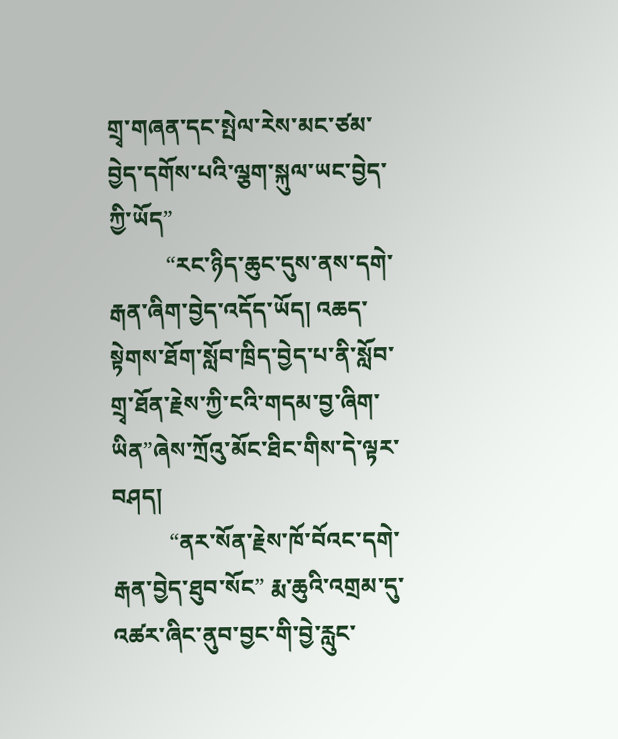གྲྭ་གཞན་དང་སྤེལ་རེས་མང་ཙམ་བྱེད་དགོས་པའི་ལྕག་སྐུལ་ཡང་བྱེད་ཀྱི་ཡོད”
          “རང་ཉིད་ཆུང་དུས་ནས་དགེ་རྒན་ཞིག་བྱེད་འདོད་ཡོད། འཆད་སྟེགས་ཐོག་སློབ་ཁྲིད་བྱེད་པ་ནི་སློབ་གྲྭ་ཐོན་རྗེས་ཀྱི་ངའི་གདམ་བྱ་ཞིག་ཡིན”ཞེས་ཀྲོའུ་མོང་ཐིང་གིས་དེ་ལྟར་བཤད།
          “ནར་སོན་རྗེས་ཁོ་བོའང་དགེ་རྒན་བྱེད་ཐུབ་སོང” རྨ་ཆུའི་འགྲམ་དུ་འཚར་ཞིང་ནུབ་བྱང་གི་བྱེ་རླུང་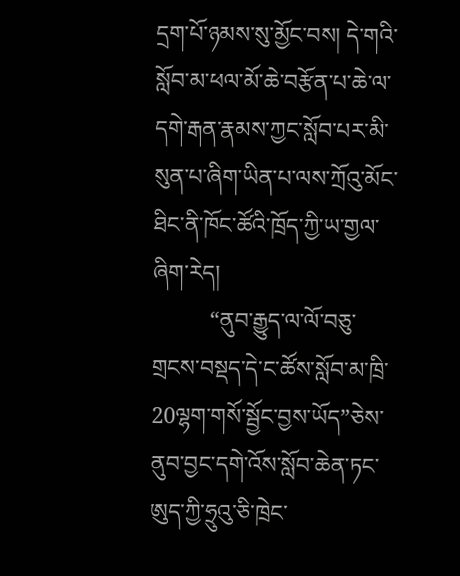དྲག་པོ་ཉམས་སུ་མྱོང་བས། དེ་གའི་སློབ་མ་ཕལ་མོ་ཆེ་བརྩོན་པ་ཆེ་ལ་དགེ་རྒན་རྣམས་ཀྱང་སློབ་པར་མི་སུན་པ་ཞིག་ཡིན་པ་ལས་ཀྲོའུ་མོང་ཐིང་ནི་ཁོང་ཚོའི་ཁྲོད་ཀྱི་ཡ་གྱལ་ཞིག་རེད།
          “ནུབ་རྒྱུད་ལ་ལོ་བཅུ་གྲངས་བསྡད་དེ་ང་ཚོས་སློབ་མ་ཁྲི་20ལྷག་གསོ་སྦྱོང་བྱས་ཡོད”ཅེས་ནུབ་བྱང་དགེ་འོས་སློབ་ཆེན་ཏང་ཨུད་ཀྱི་ཧྲུའུ་ཅི་ཁྲེང་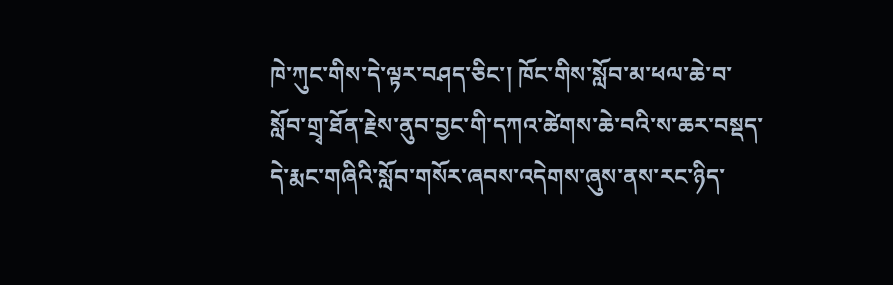ཁེ་ཀུང་གིས་དེ་ལྟར་བཤད་ཅིང་། ཁོང་གིས་སློབ་མ་ཕལ་ཆེ་བ་སློབ་གྲྭ་ཐོན་རྗེས་ནུབ་བྱང་གི་དཀའ་ཚེགས་ཆེ་བའི་ས་ཆར་བསྡད་དེ་རྨང་གཞིའི་སློབ་གསོར་ཞབས་འདེགས་ཞུས་ནས་རང་ཉིད་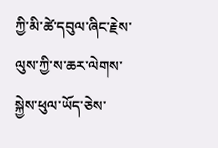ཀྱི་མི་ཚེ་དབུལ་ཞིང་རྗེས་ལུས་ཀྱི་ས་ཆར་ལེགས་སྐྱེས་ཕུལ་ཡོད་ཅེས་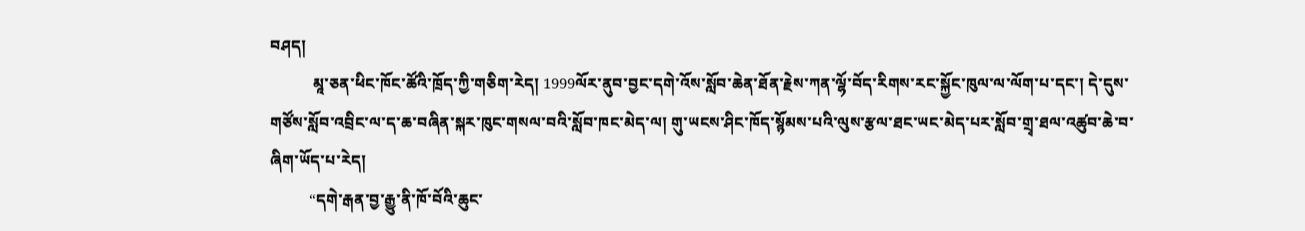བཤད།
           མཱ་ཅན་ཕིང་ཁོང་ཚོའི་ཁྲོད་ཀྱི་གཅིག་རེད། 1999ལོར་ནུབ་བྱང་དགེ་འོས་སློབ་ཆེན་ཐོན་རྗེས་ཀན་ལྷོ་བོད་རིགས་རང་སྐྱོང་ཁུལ་ལ་ལོག་པ་དང་། དེ་དུས་གཙོས་སློབ་འབྲིང་ལ་ད་ཆ་བཞིན་སྐར་ཁུང་གསལ་བའི་སློབ་ཁང་མེད་ལ། གུ་ཡངས་ཤིང་ཁོད་སྙོམས་པའི་ལུས་རྩལ་ཐང་ཡང་མེད་པར་སློབ་གྲྭ་ཐལ་འཚུབ་ཆེ་བ་ཞིག་ཡོད་པ་རེད།
          “དགེ་རྒན་བྱ་རྒྱུ་ནི་ཁོ་བོའི་ཆུང་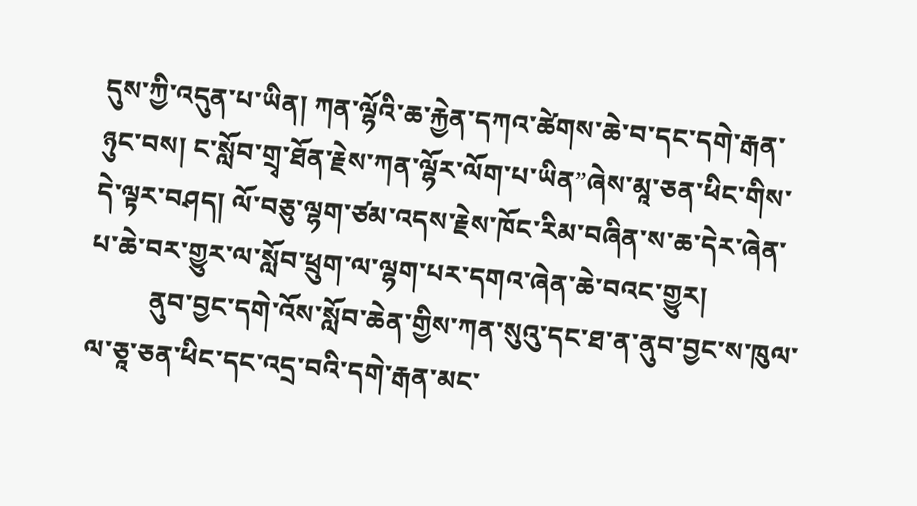དུས་ཀྱི་འདུན་པ་ཡིན། ཀན་ལྷོའི་ཆ་རྐྱེན་དཀའ་ཚེགས་ཆེ་བ་དང་དགེ་རྒན་ཉུང་བས། ང་སློབ་གྲྭ་ཐོན་རྗེས་ཀན་ལྷོར་ལོག་པ་ཡིན”ཞེས་མཱ་ཅན་ཕིང་གིས་དེ་ལྟར་བཤད། ལོ་བཅུ་ལྷག་ཙམ་འདས་རྗེས་ཁོང་རིམ་བཞིན་ས་ཆ་དེར་ཞེན་པ་ཆེ་བར་གྱུར་ལ་སློབ་ཕྲུག་ལ་ལྷག་པར་དགའ་ཞེན་ཆེ་བའང་གྱུར།
         ནུབ་བྱང་དགེ་འོས་སློབ་ཆེན་གྱིས་ཀན་སུའུ་དང་ཐ་ན་ནུབ་བྱང་ས་ཁུལ་ལ་ཅཱ་ཅན་ཕིང་དང་འདྲ་བའི་དགེ་རྒན་མང་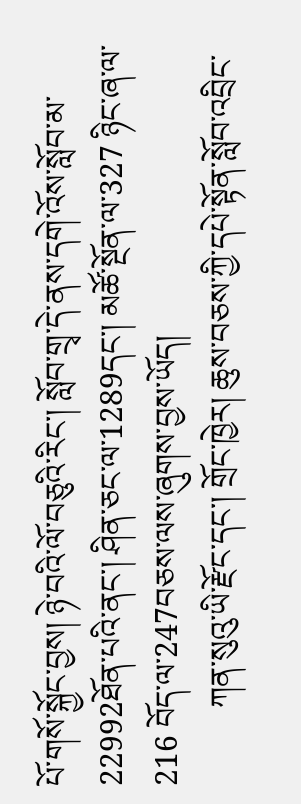པོ་གསོ་སྐྱོང་བྱས། ཉེ་བའི་ལོ་བཅུའི་རིང་། སློབ་གྲྭ་དེ་ནས་དགེ་འོས་སློབ་མ་22992ཐོན་པའི་ནང་། ཤིན་ཅང་ལ་1289དང་། མཚོ་སྔོན་ལ་327 ཉིང་ཞ་ལ་216 བོད་ལ་247བཅས་ལས་ཞུགས་བྱས་ཡོད།
          ཀན་སུའུ་ཡི་རྫོང་དང་། གྲོང་ཁྱེར། ཆུས་བཅས་ཀྱི་དཔེ་སྟོན་སློབ་འབྲིང་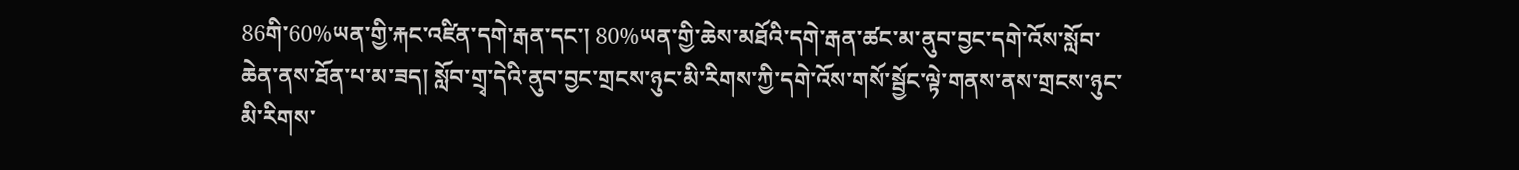86གི་60%ཡན་གྱི་རྐང་འཛིན་དགེ་རྒན་དང་། 80%ཡན་གྱི་ཆེས་མཐོའི་དགེ་རྒན་ཚང་མ་ནུབ་བྱང་དགེ་འོས་སློབ་ཆེན་ནས་ཐོན་པ་མ་ཟད། སློབ་གྲྭ་དེའི་ནུབ་བྱང་གྲངས་ཉུང་མི་རིགས་ཀྱི་དགེ་འོས་གསོ་སྦྱོང་ལྟེ་གནས་ནས་གྲངས་ཉུང་མི་རིགས་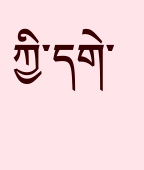ཀྱི་དགེ་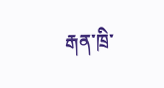རྒན་ཁྲི་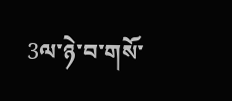3ལ་ཉེ་བ་གསོ་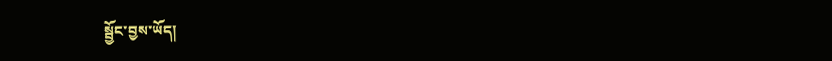སྦྱོང་བྱས་ཡོད།